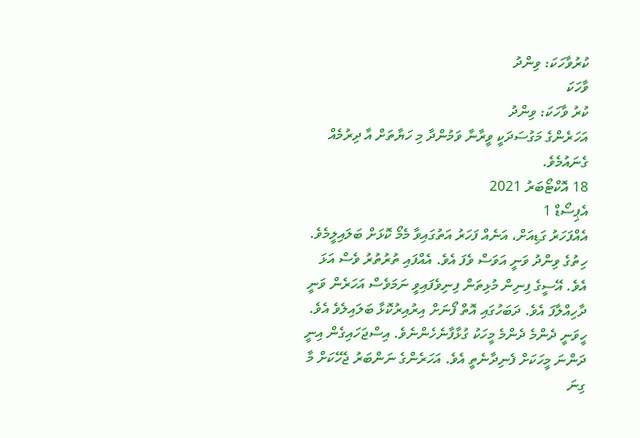ކުރުވާހަކަ: ވިންދު
ވާހަކަ
ކުރު ވާހަކަ: ވިންދު
އަހަރެންގެ މަގުސަދަކީ ވީރާނާ ވަމުންދާ މި ހަޔާތަށް އާ ދިރުމެއް ގެނައުމެވެ.
18 އޮކްޓޯބަރު 2021
އެޕިސޯޑް 1
އެއްފަހަރު ގަޑިއަށް، އަނެއް ފަހަރު އަތުގައިވާ މެމޯ ކޮޅަށް ބަލައިލީމެވެ. ހިތުގެ ވިންދު ވަނީ އަވަސް ވެފަ އެވެ. އެއްފައި ތުރުތުރު ވެސް އަޅަ އެވެ. އޭސީގެ ފިނިން މުޅިތަން ފިނިވެފައިވީ ނަމަވެސް އަހަރެން ވަނީ ދާހިއްލާފަ އެވެ. ދަބަހުގައި އޮތް ފޯނަށް އިރުއިރުކޮޅާ ބަލައިލެވެ އެވެ. ހީވަނީ ދެންމެ ދެންމެ މީހަކު ގުޅާފާނެހެންނެވެ. އިސްޖަހައިގެން އިނީ ދަންނަ މީހަކަށް ފެނިދާނެތީ އެވެ. އަހަރެންގެ ނަންބަރު ޖެހޭކަށް މާ ގިނަ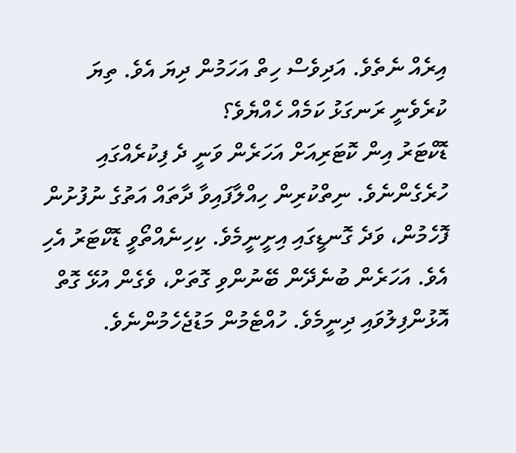އިރެއް ނެތެވެ. އަދިވެސް ހިތް އަހަމުން ދިޔަ އެވެ. ތިޔަ ކުރެވެނީ ރަނގަޅު ކަމެއް ހެއްޔެވެ؟
ޑޮކްޓަރު އިން ކޮޓަރިއަށް އަހަރެން ވަނީ ދެ ފިކުރެއްގައި ހުރެގެންނެވެ. ނިތްކުރިން ހިއްލާފައިވާ ދާތައް އަތުގެ ނުފުށުން ފޮހެމުން، ވަދެ ގޮނޑީގައި އިށީނީމެވެ. ކިހިނެއްތޯވީ ޑޮކްޓަރު އެހި އެވެ. އަހަރެން ބުނެދޭން ބޭނުންވި ގޮތަށް، ވެގެން އުޅޭ ގޮތް އޮޅުންފިލުވައި ދިނީމެވެ. ހުއްޓެމުން މަޑުޖެހެމުންނެވެ.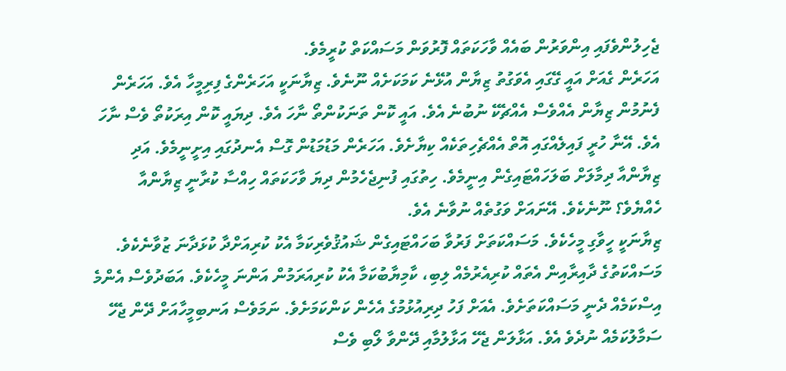ޖެހިލުންވެފައި އިންވަރުން ބައެއް ވާހަކަތައް ފޮރުވަން މަސައްކަތް ކުރީމެވެ.
އަހަރެން ގެއަށް އައީ ގޭގައި އެވަގުތު ޒިޔާން އުޅޭނެ ކަމަކަށެއް ނޫނެވެ. ޒިޔާނަކީ އަހަރެންގެ ފިރިމީހާ އެވެ. އަހަރެން ފެނުމުން ޒިޔާން އެއްވެސް އެއްޗެކޭ ނުބުނެ އެވެ. އައީ ކޮން ތަނަކުންތޯ ނާހަ އެވެ. ދިޔައީ ކޮން އިރަކުތޯ ވެސް ނާހަ އެވެ. އޭނާ ހުރީ ފައިލެއްގައި އޮތް އެއްޗެހިތަކެއް ކިޔާށެވެ. އަހަރެން މަޑުމަޑުން ގޮސް އެނދުގައި އިށީނީމެވެ. އަދި ޒިޔާންއާ ދިމާލަށް ބަލަހައްޓައިގެން އިނީމެވެ. ހިތުގައި ފުނިޖެހެމުން ދިޔަ ވާހަކަތައް ހިއްސާ ކުރާނީ ޒިޔާންއާ ހެއްޔެވެ؟ ނޫނެކެވެ. އޭނައަށް ވަގުތެއް ނުވާނެ އެވެ.
ޒިޔާނަކީ ހީވާގި މީހެކެވެ. މަސައްކަތަށް ފަރުވާ ބަހައްޓައިގެން ޝައުޤުވެރިކަމާ އެކު ކުރިއަށްދާ ކުޅަދާނަ ޒުވާނެކެވެ. މަސައްކަތުގެ ދާއިރާއިން އެތައް ކުރިއެރުމެއް ލިބި، ކާމިޔާބުކަމާ އެކު ކުރިއަރަމުން އަންނަ މީހެކެވެ. އަބަދުވެސް އެންމެ އިސްކަމެއް ދެނީ މަސައްކަތަށެވެ. އެއަށް ފަހު ދިރިއުޅުމުގެ އެހެން ކަންކަމަށެވެ. ނަމަވެސް އަނބިމީހާއަށް ދޭން ޖެހޭ ސަމާލުކަމެއް ނުދެވެ އެވެ. އަޅާލަން ޖެހޭ އަޅާލުމާއި ދޭންވާ ލޯބި ވެސް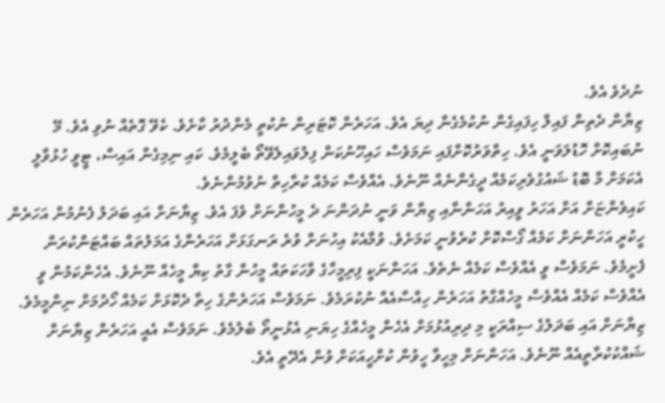ނުދެވެ އެވެ.
ޒިޔާން ދެތިން ފައިލް ހިފައިގެން ނުކުމެގެން ދިޔަ އެވެ. އަހަރެން ކޮޓަރިން ނުކުތީ މެންދުރު ކާށެވެ. ކެވޭ ގޮތެއް ނުވި އެވެ. މޭ ނުބައިކޮށް ހޮޑުލަވަނީ އެވެ. ހިތްވަރުކޮށްފައި ނަމަވެސް ހައިހޫނުކަން ފިލުވައިލެވޭތޯ ބެލީމެވެ. ކައި ނިމިގެން އައިސް، ޓީވީ ހުޅުވާލީ އެކަމަށް މާ ބޮޑު ޝައުގުވެރިކަމެއް ދީގެންނެއް ނޫނެވެ. އެއްވެސް ކަމެއް ކުރާހިތް ނުވުމުންނެވެ.
ކައިވެންޏަށް އަށް އަހަރު ވީއިރު އަހަންނާއި ޒިޔާން ވަނީ ނުދަންނަ ދެ މީހުންނަށް ވެފަ އެވެ. ޒިޔާނަށް އައި ބަދަލު ފެނުމުން އަހަރެން ހީކުރީ އަހަންނަށް ކަމެއް ގޯސްކޮށް ކުރެވުނީ ކަމަށެވެ. ވުމާއެކު އިހުނަށް ވުރެ ރަނގަޅަށް އަހަރެންގެ އަމަލުތައް ބައްޓަންކުރަން ފެށީމެވެ. ނަމަވެސް ވީ އެއްވެސް ކަމެއް ނެތެވެ. އަހަންނަކީ ފިރިމީހާގެ ވާހަކަތައް މީހުން ގާތު ކިޔާ މީހެއް ނޫނެވެ. އެހެންކަމުން ވީ އެއްވެސް ކަމެއް އެއްވެސް މީހެއްގާތު އަހަރެން ހިއްސާއެއް ނުކުރަމެވެ. ނަމަވެސް އަހަރެންގެ ހިތާ ދެކޮޅަށް ކަމެއް ހޯދުމަށް ނިންމީމެވެ. ޒިޔާނަށް އައި ބަދަލުގެ ސިއްރަކީ މި ދިރިއުޅުމަށް އެހެން މީހެއްގެ ހިޔަނި އެޅުނީތޯ ބެލުމެވެ. ނަމަވެސް އެއީ އަހަރެން ޒިޔާނަށް ޝައްކުކުރާތީއެއް ނޫނެވެ. އަހަންނަށް މިހީވާ ހީވުން ކުށްހީއަކަށް ވުން އެދޭތީ އެވެ.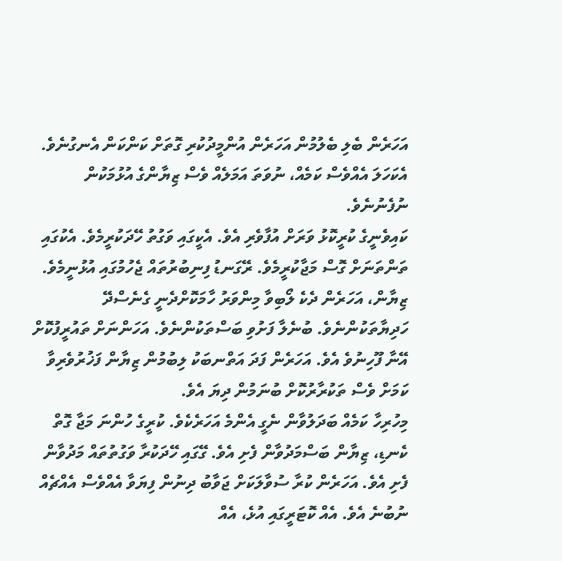އަހަރެން ބެލި ބެލުމުން އަހަރެން އުންމީދުކުރި ގޮތަށް ކަންކަން އެނގުނެވެ. އެކަހަލަ އެއްވެސް ކަމެއް، ނުވަތަ އަމަލެއް ވެސް ޒިޔާންގެ އުޅުމަކުން ނުފެނުނެވެ.
ކައިވެނީގެ ކުރީކޮޅު ވަރަށް އުފާވެރި އެވެ. އެކީގައި ވަގުތު ހޭދަކުރީމެވެ. އެކުގައި ތަންތަނަށް ގޮސް މަޖާކުރީމެވެ. ރޭގަނޑު ފިނިބުރުތައް ޖެހުމުގައި އުޅުނީމެވެ. ޒިޔާން، އަހަރެން ދެކެ ލޯބިވާ މިންވަރު ހާމަކޮށްދެނީ ގެނެސްދޭ ހަދިޔާތަކުންނެވެ. ބުނެލާ ފަށުވި ބަސްތަކުންނެވެ. އަހަންނަށް ތައުރީފުކޮށް އޭނާ ފޫހިނުވެ އެވެ. އަހަރެން ފަދަ އަތްނބަކު ލިބުމުން ޒިޔާން ފަޚުރުވެރިވާ ކަމަށް ވެސް ތަކުރާރުކޮށް ބުނަމުން ދިޔަ އެވެ.
މިހުރިހާ ކަމެއް ބަދަލުވާން ނެގީ އެންމެ އަހަރެކެވެ. ކުރީގެ ހުންނަ މަޖާ ގޮތް ކެނޑި، ޒިޔާން ބަސްމަދުވާން ފެށި އެވެ. ގޭގައި ހޭދަކުރާ ވަގުތުތައް މަދުވާން ފެށި އެވެ. އަހަރެން ކުރާ ސުވާލަކަށް ޖަވާބު ދިނުން ފިޔަވާ އެއްވެސް އެއްޗެއް ނުބުނެ އެވެ. އެއް ކޮޓަރީގައި އުޅެ، އެއް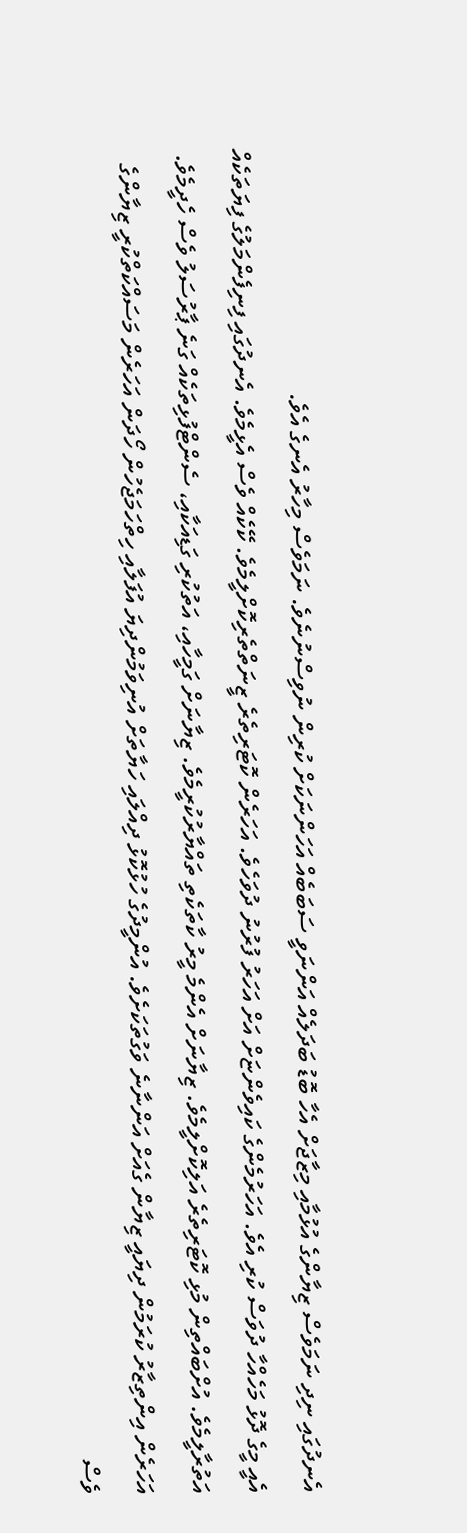އެނދުގައި ނިދި ނަމަވެސް ޒިޔާންގެ އުޅުމާއި މިޒާޖަށް އެހާ ބޮޑު ބަދަލެއް އަންނަވީ ސަބަބެއް އަހަންނަކަށް ކުރިން ނުވިސްނުނެވެ. ނަމަވެސް މިހާރު އެނގެ އެވެ.
އެއީ މީގެ ދޮޅު މަހެއްހާ ދުވަސް ކުރި އެވެ. އަހަރުމެންގެ ކައިވެންޏަށް އަށް އަހަރު ފުރުނު ދުވަހެވެ. އަހަރެން ކޮޓަރިތެރެ ޒީނަތްތެރިކޮށްލީމެވެ. ކޭކެއް ވެސް އެޅީމެވެ. އެނދުގައި ފިނިފެންމަލުގެ ފިޔަތަކެއް އަތުރާލީމެވެ. އުށްބައްތިން މުޅި ކޮޓަރިތެރެ އަލިކޮށްލީމެވެ. ޒިޔާނަށް އެންމެ މީރު ކާތަކެތި ތައްޔާރުކުރީމެވެ. ޒިޔާނަށް ގަމީހާއި، އަތުކުރި ގަޑިއަކާއި، ސެންޓްފުޅިތަކެއް ގަނެ ޕާރުސަލު ވެސް ހެދީމެވެ. އަހަރެން އިންތިޒާރު ކުރަމުން ދިޔައީ ޒިޔާން ގެއަށް އަންނާނެ ވަގުތަކަށެވެ. އުންމީދުގެ ހުޅުކޮޅު ދިއްލައި ހަޔާތަށް އުނިވަމުންދިޔަ އުފަލާއި ހިތްހަމަޖެހުން ހޯދަން އަހަރެން މަސައްކަތްކުރީ ޒިޔާންގެ ވެސް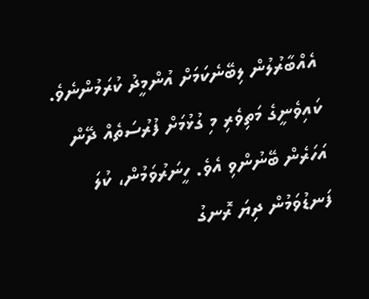އެއްބާރުލުން ލިބޭނެކަމަށް އުންމީދު ކުރަމުންނެވެ. ކައިވެނީގެ މަތިވެރި މި ގުޅުމަށް ފުރުސަތެއް ދޭން އަހަރެން ބޭނުންވި އެވެ. ހީނަރުވަމުން، ކުލަ ފަނޑުވަމުން ދިޔަ ރޮނގު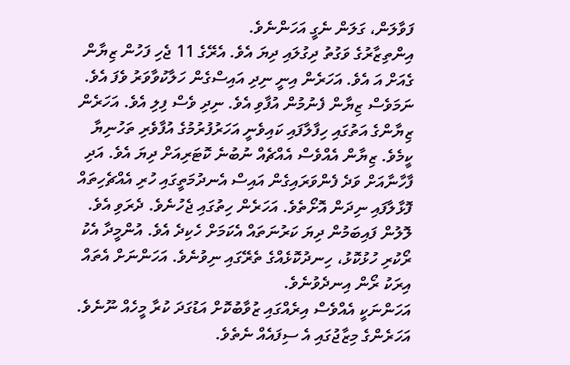ފަވާލަން، ގަލަން ނެގީ އަހަންނެވެ.
އިންތިޒާރުގެ ވަގުތު ދިގުލައި ދިޔަ އެވެ. އެރޭގެ 11 ޖެހި ފަހުން ޒިޔާން ގެއަށް އަ އެވެ. އަހަރެން އިނީ ނިދި އައިސްގެން ހަލާކުވާވަރު ވެފަ އެވެ. ނަމަވެސް ޒިޔާން ފެނުމުން އުފާވި އެވެ. ނިދި ވެސް ފިލި އެވެ. އަހަރެން ޒިޔާންގެ އަތުގައި ހިފާލާފައި ކައިވެނީ އަހަރުފުރުމުގެ އުފާވެރި ތަހުނިޔާ ކީމެވެ. ޒިޔާން އެއްވެސް އެއްޗެއް ނުބުނެ ކޮޓަރިއަށް ދިޔަ އެވެ. އަދި ފާހާނާއަށް ވަދެ ފެންވަރައިގެން އައިސް އެނދުމަތީގައި ހުރި އެއްޗެހިތައް ފޮޅާލާފައި ނިދަން އޮށޯތެވެ. އަހަރެން ހިތުގައި ޖެހުނެވެ. ދެރަވި އެވެ. ލޮލުން ފައިބަމުން ދިޔަ ކަރުނަތައް އެކަމަށް ހެކިދެ އެވެ. އުންމީދާ އެކު ރޯކުރި ހުޅުކޮޅު، ހިނދުކޮޅެއްގެ ތެރޭގައި ނިވުނެވެ. އަހަންނަށް އެތައް އިރަކު ރޯން އިނދެވުނެވެ.
އަހަންނަކީ އެއްވެސް އިރެއްގައި ޒުވާބުކޮށް އަޑުގަދަ ކުރާ މީހެއް ނޫނެވެ. އަހަރެންގެ މިޒާޖުގައި އެ ސިފައެއް ނެތެވެ.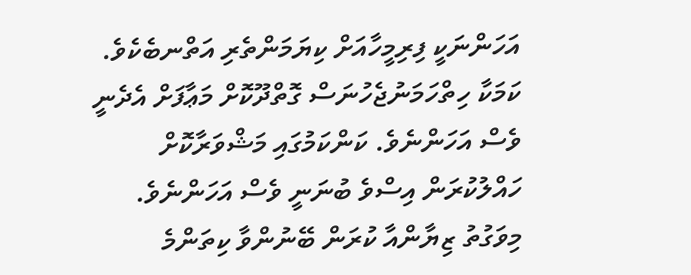އަހަންނަކީ ފިރިމީހާއަށް ކިޔަމަންތެރި އަތްނބެކެވެ. ކަމަކާ ހިތްހަމަނުޖެހުނަސް ގޮތްދޫކޮށް މަޢާފަށް އެދެނީ ވެސް އަހަންނެވެ. ކަންކަމުގައި މަޝްވަރާކޮށް ހައްލުކުރަން އިސްވެ ބުނަނީ ވެސް އަހަންނެވެ.
މިވަގުތު ޒިޔާންއާ ކުރަން ބޭނުންވާ ކިތަންމެ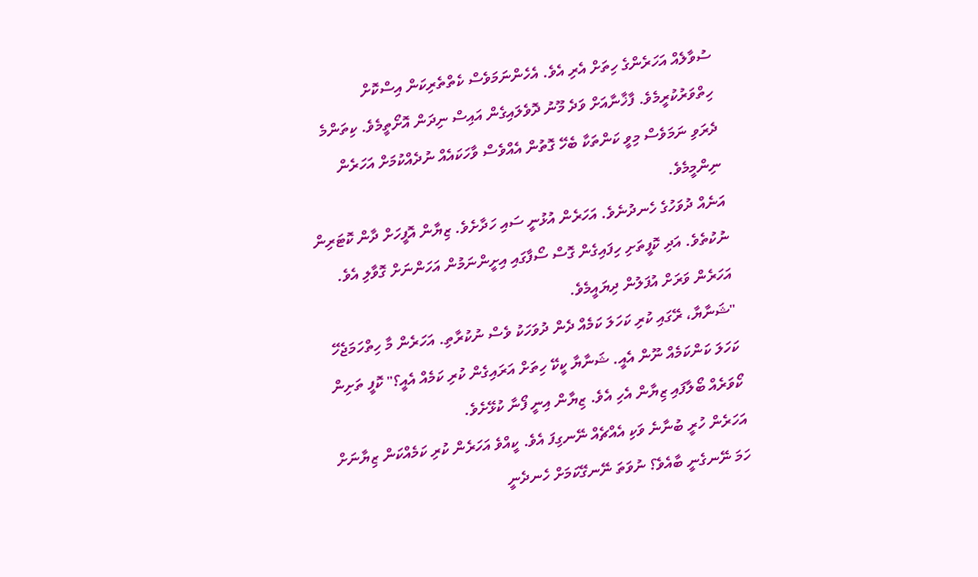ސުވާލެއް އަހަރެންގެ ހިތަށް އެރި އެވެ. އެހެންނަމަވެސް ކެތްތެރިކަން އިސްކޮށް ހިތްވަރުކުރީމެވެ. ފާޚާނާއަށް ވަދެ މޫނު ދޮވެލައިގެން އައިސް ނިދަން އޮށޯތީމެވެ. ކިތަންމެ ދެރަވި ނަމަވެސް މިވީ ކަންތަކާ ބެހޭ ގޮތުން އެއްވެސް ވާހަކައެއް ނުދެއްކުމަށް އަހަރެން ނިންމީމެވެ.
އަނެއް ދުވަހުގެ ހެނދުނެވެ. އަހަރެން އުޅުނީ ސައި ހަދާށެވެ. ޒިޔާން އޮފީހަށް ދާން ކޮޓަރިން ނުކުތެވެ. އަދި ކޮފީތަށި ހިފައިގެން ގޮސް ސޯފާގައި އިށީންނަމުން އަހަންނަށް ގޮވާލި އެވެ. އަހަރެން ވަރަށް އުފަލުން ދިޔައީމެވެ.
"ޝަނާޔާ، ރޭގައި ކުރި ކަހަލަ ކަމެއް ދެން ދުވަހަކު ވެސް ނުކުރާތި. އަހަރެން މާ ހިތްހަމަޖެހޭ ކަހަލަ ކަންކަމެއް ނޫން އެއީ. ޝަނާޔާ ކީކޭ ހިތަށް އަރައިގެން ކުރި ކަމެއް އެއީ؟" ކޮފީ ތަށިން ކޯވަރެއް ބޯލާފައި ޒިޔާން އެހި އެވެ. ޒިޔާން އިނީ ފޯނާ ކުޅޭށެވެ.
އަހަރެން ހުރީ ބުނާނެ ވަކި އެއްޗެއް ނޭނގިފަ އެވެ. ކީއްވެ އަހަރެން ކުރި ކަމެއްކަން ޒިޔާނަށް ހަމަ ނޭނގެނީ ބާއެވެ؟ ނުވަތަ ނޭނގޭކަމަށް ހެނދެނީ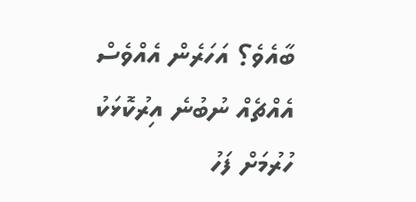ބާއެވެ؟ އަހަރެން އެއްވެސް އެއްޗެއް ނުބުނެ އިރުކޮޅަކު ހުރުމަށް ފަހު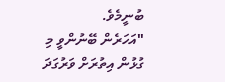ބުނީމެވެ.
"އަހަރެން ބޭނުންވީ މި ގުޅުން އިތުރަށް ވަރުގަދަ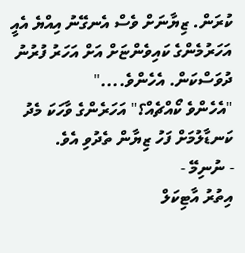ކުރަން. ޒިޔާނަށް ވެސް އެނގޭނު އިއްޔެ އެއީ އަހަރުމެންގެ ކައިވެންޏަށް އަށް އަހަރު ފުރުނު ދުވަސްކަން. އެހެންވެ...."
"އެހެންވެ ކޯއްޗެއް؟" އަހަރެންގެ ވާހަކަ މެދު ކަނޑާލުމަށް ފަހު ޒިޔާން ތެދުވި އެވެ.
- ނުނިމޭ -
އިތުރު އާޓިކަލް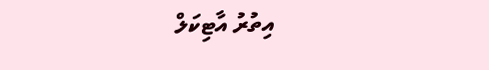އިތުރު އާޓިކަލް